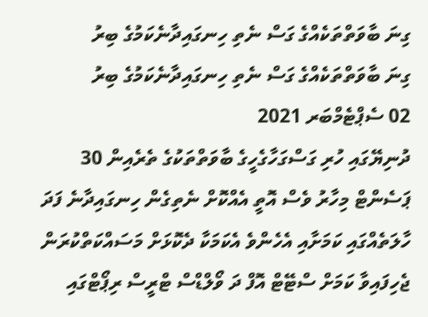ގިނަ ބާވަތްތަކެއްގެ ގަސް ނެތި ހިނގައިދާނެކަމުގެ ބިރު
ގިނަ ބާވަތްތަކެއްގެ ގަސް ނެތި ހިނގައިދާނެކަމުގެ ބިރު
02 ސެޕްޓެމްބަރ 2021
ދުނިޔޭގައި ހުރި ގަސްގަހާގެހީގެ ބާވަތްތަކުގެ ތެރެއިން 30 ޕަސެންޓް މިހާރު ވެސް އޮތީ އެއްކޮށް ނެތިގެން ހިނގައިދާނެ ފަދަ ހާލަތެއްގައި ކަމަށާއި އެހެންވެ އެކަމަކާ ދެކޮޅަށް މަސައްކަތްކުރަން ޖެހިފައިވާ ކަމަށް ސްޓޭޓް އޮފް ދަ ވޯލްޑްސް ޓްރީސް ރިޕޯޓްގައި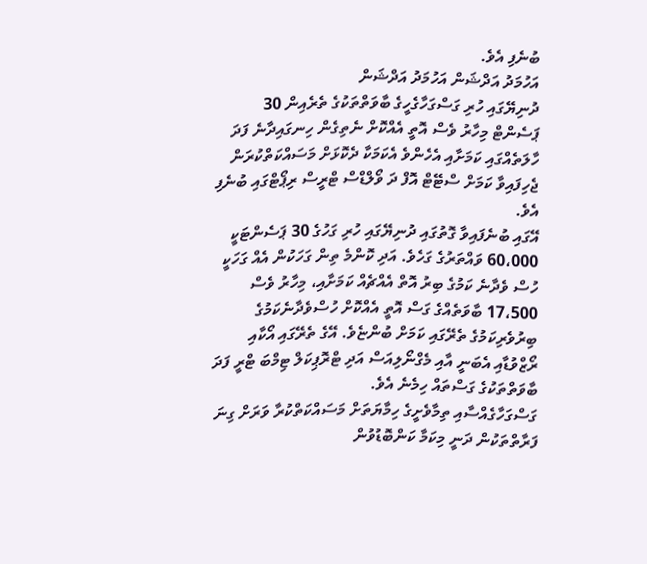ބުނެފި އެވެ.
އަހުމަދު އަދްޝަން އަހުމަދު އަދްޝަން
ދުނިޔޭގައި ހުރި ގަސްގަހާގެހީގެ ބާވަތްތަކުގެ ތެރެއިން 30 ޕަސެންޓް މިހާރު ވެސް އޮތީ އެއްކޮށް ނެތިގެން ހިނގައިދާނެ ފަދަ ހާލަތެއްގައި ކަމަށާއި އެހެންވެ އެކަމަކާ ދެކޮޅަށް މަސައްކަތްކުރަން ޖެހިފައިވާ ކަމަށް ސްޓޭޓް އޮފް ދަ ވޯލްޑްސް ޓްރީސް ރިޕޯޓްގައި ބުނެފި އެވެ.
އޭގައި ބުނެފައިވާ ގޮތުގައި ދުނިޔޭގައި ހުރި ގަހުގެ 30 ޕަސެންޓަކީ 60،000 ވައްތަރުގެ ގަހެވެ. އަދި ކޮންމެ ތިން ގަހަކުން އެއް ގަހަކީ ހުސް ވެދާނެ ކަމުގެ ބިރު އޮތް އެއްޗެއް ކަމަށާއި، މިހާރު ވެސް 17،500 ބާވަތެއްގެ ގަސް އޮތީ އެއްކޮށް ހުސްވެދާނެކަމުގެ ބިރުވެރިކަމުގެ ތެރޭގައި ކަމަށް ބުންޏެވެ. އޭގެ ތެރޭގައި އޯކާއި ރޯޒްވުޑާއި އެބަނީ އާއި މެގްނޯލިއަސް އަދި ޓްރޮޕިކަލް ޓިމްބަ ޓްރީ ފަދަ ބާވަތްތަކުގެ ގަސްތައް ހިމެނެ އެވެ.
ގަސްގަހާގެއްސާއި ތިމާވެށީގެ ހިމާޔަތަށް މަސައްކަތްކުރާ ވަރަށް ގިނަ ފަރާތްތަކުން ދަނީ މިކަމާ ކަންބޮޑުވުން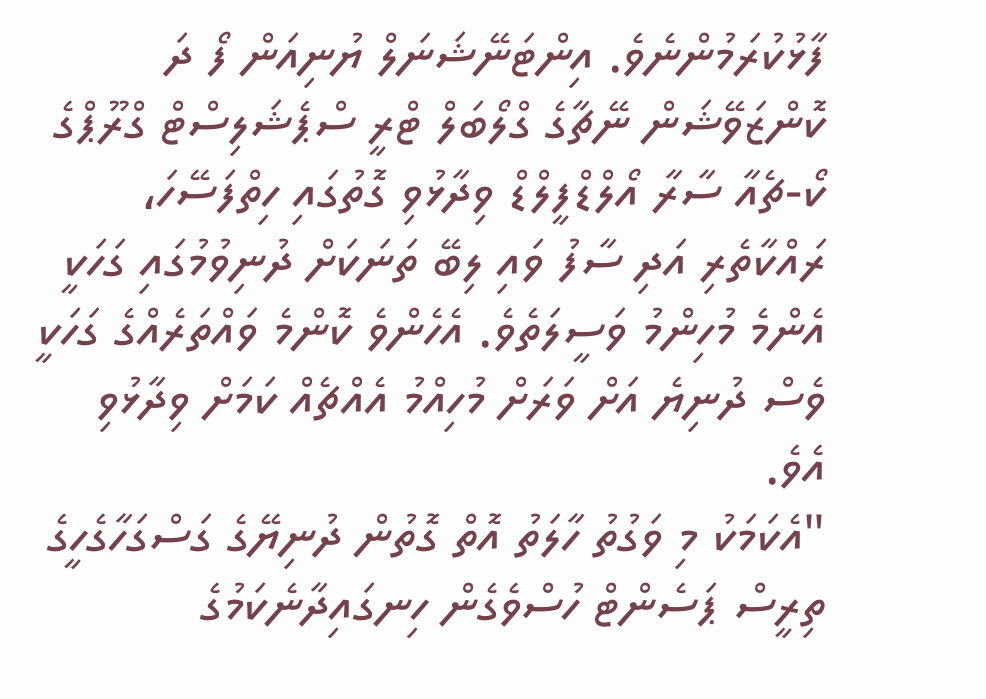ފާޅުކުރަމުންނެވެ. އިންޓަނޭޝަނަލް ޔުނިއަން ފޯ ދަ ކޮންޒަވޭޝަން ނޭޗާގެ ގްލޯބަލް ޓްރީ ސްޕެޝަލިސްޓް ގްރޫޕްގެ ކޯ-ޗެއާ ސާރާ އޯލްޑްފީލްޑް ވިދާޅުވި ގޮތުގައި ހިތްފަސޭހަ، ރައްކާތެރި އަދި ސާފު ވައި ލިބޭ ތަނަކަށް ދުނިވުމުގައި ގަހަކީ އެންމެ މުހިންމު ވަސީލަތެވެ. އެހެންވެ ކޮންމެ ވައްތަރެއްގެ ގަހަކީ ވެސް ދުނިޔެ އަށް ވަރަށް މުހިއްމު އެއްޗެއް ކަމަށް ވިދާޅުވި އެވެ.
"އެކަމަކު މި ވަގުތު ހާލަތު އޮތް ގޮތުން ދުނިޔޭގެ ގަސްގަހާގެހީގެ ތިރީސް ޕަސެންޓް ހުސްވެގެން ހިނގައިދާނެކަމުގެ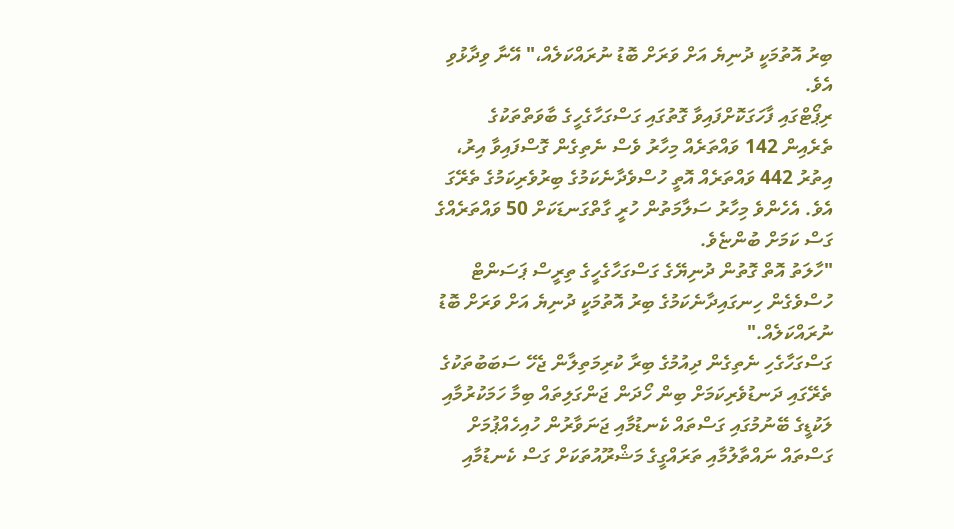ބިރު އޮތުމަކީ ދުނިޔެ އަށް ވަރަށް ބޮޑު ނުރައްކަލެއް،" އޭނާ ވިދާޅުވި އެވެ.
ރިޕޯޓްގައި ފާހަގަކޮށްފައިވާ ގޮތުގައި ގަސްގަހާގެހީގެ ބާވަތްތަކުގެ ތެރެއިން 142 ވައްތަރެއް މިހާރު ވެސް ނެތިގެން ގޮސްފައިވާ އިރު، އިތުރު 442 ވައްތަރެއް އޮތީ ހުސްވެދާނެކަމުގެ ބިރުވެރިކަމުގެ ތެރޭގަ އެވެ. އެހެންވެ މިހާރު ސަލާމަތުން ހުރީ ގާތްގަނޑަކަށް 50 ވައްތަރެއްގެ ގަސް ކަމަށް ބުންޏެވެ.
"ހާލަތު އޮތް ގޮތުން ދުނިޔޭގެ ގަސްގަހާގެހީގެ ތިރީސް ޕަސަންޓް ހުސްވެގެން ހިނގައިދާނެކަމުގެ ބިރު އޮތުމަކީ ދުނިޔެ އަށް ވަރަށް ބޮޑު ނުރައްކަލެއް."
ގަސްގަހާގެހި ނެތިގެން ދިއުމުގެ ބިރާ ކުރިމަތިލާން ޖެހޭ ސަބަބުތަކުގެ ތެރޭގައި ދަނޑުވެރިކަމަށް ބިން ހޯދަން ޖަންގަލިތައް ބިމާ ހަމަކުރުމާއި ލަކުޑީގެ ބޭނުމުގައި ގަސްތައް ކެނޑުމާއި ޖަނަވާރުން ހުއިހެއްޕުމަށް ގަސްތައް ނައްތާލުމާއި ތަރައްގީގެ މަޝްރޫއުތަކަށް ގަސް ކެނޑުމާއި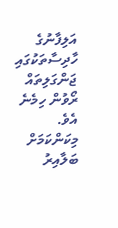އަލިފާނުގެ ހާދިސާތަކުގައި ޖަންގަލިތައް ރޯވުން ހިމެނެ އެވެ.
މިކަންކަމަށް ބަލާއިރު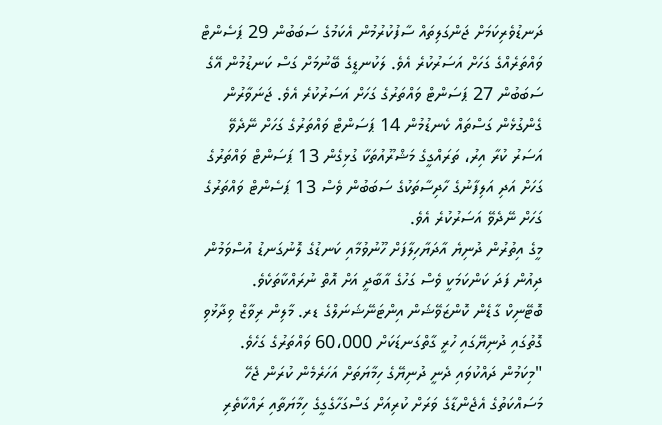ދަނޑުވެރިކަމަށް ޖަންގަލިތައް ސާފުކުރުމުން އެކަމުގެ ސަބަބުން 29 ޕަސެންޓް ވައްތަރެއްގެ ގަހަށް އަސަރުކުރެ އެވެ. ލަކުނޑީގެ ބޭނުމަށް ގަސް ކަނޑުމުން އޭގެ ސަބަބުން 27 ޕަސަންޓް ވައްތަރުގެ ގަހަށް އަސަރުކުރެ އެވެ. ޖަނަވާރުން ގެންގުޅެން ގަސްތައް ކެނޑުމުން 14 ޕަސަންޓް ވައްތަރުގެ ގަހަށް ނޭދެވޭ އަސަރު ކުރާ އިރު، ތަރައްގީގެ މަޝްރޫއުތަކާ ގުޅިގެން 13 ޕަސަންޓް ވައްތަރުގެ ގަހަށް އަދި އަލިފާނުގެ ހާދިސާތަކުގެ ސަބަބުން ވެސް 13 ޕަސެންޓް ވައްތަރުގެ ގަހަށް ނޭދެވޭ އަސަރުކުރެ އެވެ.
މީގެ އިތުރުން ދުނިޔެ އާދަޔާހިލާފަށް ހޫނުވުމާއި ކަނޑުގެ ލޮނުގަނޑު އުސްވަމުން ދިއުން ފަދަ ކަންކަމަކީ ވެސް ގަހުގެ އާބާދީ އަށް އޮތް ނުރައްކާތަކެވެ.
ބޮޓޭނިކް ގާޑެން ކޮންޒަވޭޝަން އިންޓަނޭޝަނަލްގެ ޑރ. މާލިން ރިވާޒް ވިދާޅުވި ގޮތުގައި ދުނިޔޭގައި ހުރީ ގާތްގަނޑަކަށް 60،000 ވައްތަރުގެ ގަހެވެ.
"މިކަމުން ދައްކުވައި ދެނީ ދުނިޔޭގެ ހިމާޔަތަށް އަހަރެމެން ކުރަން ޖެހޭ މަސައްކަތުގެ އެޖެންޑާގެ ވަރަށް ކުރިއަށް ގަސްގަހާގެގީގެ ހިމާޔަތާއި ރައްކާތެރި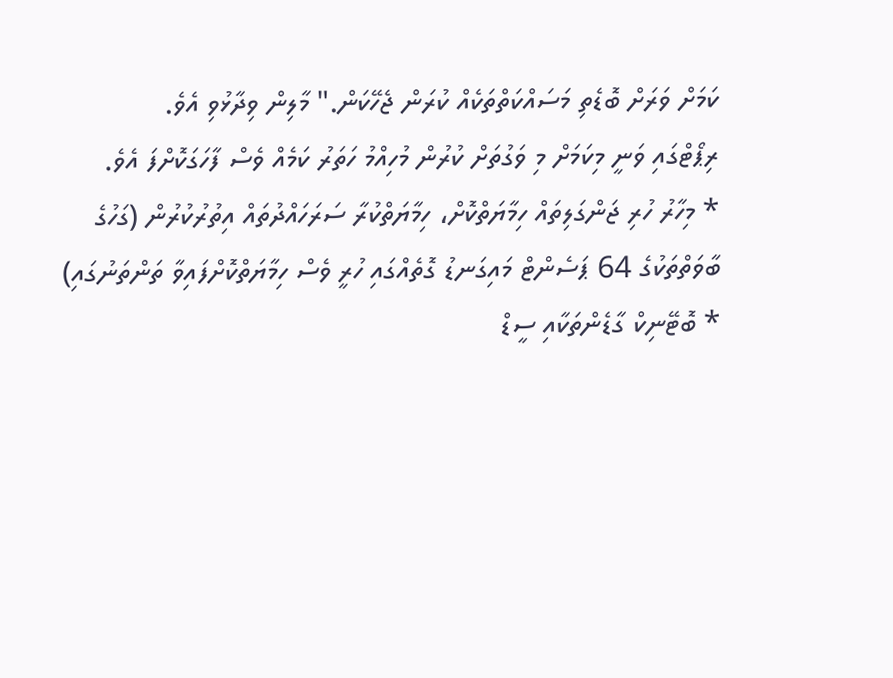ކަމަށް ވަރަށް ބޮޑެތި މަސައްކަތްތަކެއް ކުރަން ޖެހޭކަން." މާލިން ވިދާޅުވި އެވެ.
ރިޕޯޓްގައި ވަނީ މިކަމަށް މި ވަގުތަށް ކުރުން މުހިއްމު ހަތަރު ކަމެއް ވެސް ފާހަގަކޮށްފަ އެވެ.
* މިހާރު ހުރި ޖަންގަލިތައް ހިމާޔަތްކޮށް، ހިމާޔަތްކުރާ ސަރަހައްދުތައް އިތުރުކުރުން (ގަހުގެ ބާވަތްތަކުގެ 64 ޕަސެންޓް މައިގަނޑު ގޮތެއްގައި ހުރީ ވެސް ހިމާޔަތްކޮށްފައިވާ ތަންތަނުގައި)
* ބޮޓޭނިކް ގާޑެންތަކާއި ސީޑް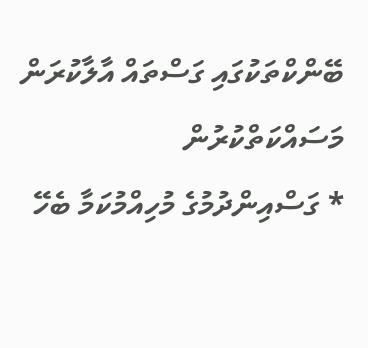ބޭންކްތަކުގައި ގަސްތައް އާލާކުރަން މަސައްކަތްކުރުން
* ގަސްއިންދުމުގެ މުހިއްމުކަމާ ބެހޭ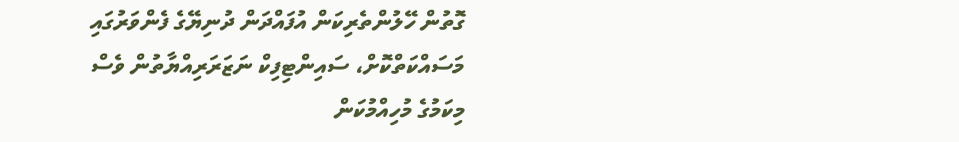ގޮތުން ހޭލުންތެރިކަން އުފައްދަން ދުނިޔޭގެ ފެންވަރުގައި މަސައްކަތްކޮށް، ސައިންޓިފިކް ނަޒަރަރިއްޔާތުން ވެސް މިކަމުގެ މުހިއްމުކަން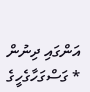އަންގައި ދިނުން
* ގަސްގަހާގެހީގެ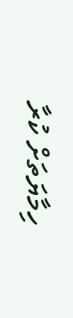ހިމާޔަތަށް ކުރާ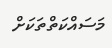މަސައްކަތްތަކަށް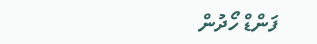ފަންޑް ހޯދުން